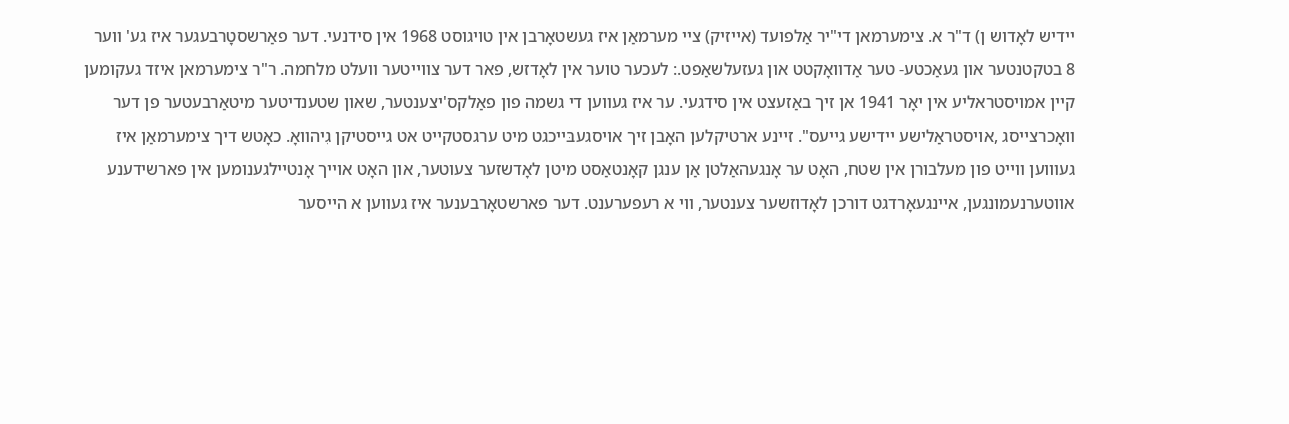יידיש לאָדוש ן) ד"ר א. צימערמאן די"יר אַלפועד (אײזיק) ציי מערמאַן איז געשטאָרבן אין טױגוסט 1968 אין סידנעי. דער פאַרשסטָרבעגער איז גע' װער 8 בטקטנטער און געאַכטע- טער אַדװאָקטט און געזעלשאַפט.: לעכער טוער אין לאָדזש, פאר דער צװײטער װעלט מלחמה. ר"ר צימערמאן איזד געקומען קיין אמויסטראליע אין יאָר 1941 אן זיך באַזעצט אין סידגעי. ער איז געװען די גשמה פון פאַלקס'יצענטער, שאון שטענדיטער מיטאַרבעטער פן דער װאָכרצײסג ,אױסטראַלישע ײדישע גײעס". זײנע ארטיקלען האָבן זיך אױסגעבּײכגט מיט ערגסטקײט אט גײסטיקן גִיהװאָ. כאָטש דיך צימערמאַן איז געװוען װײט פון מעלבורן אין שטח, האָט ער אָנגעהאַלטן אַן ענגן קאָנטאַסט מיטן לאָדשזער צעוטער, און האָט אױיך אָנטײלגענומען אין פארשידענע אווטערנעמונגען, אײנגעאָרדגט דורכן לאָדוזשער צענטער, װי א רעפערענט. דער פארשטאָרבענער איז געװען א הײסער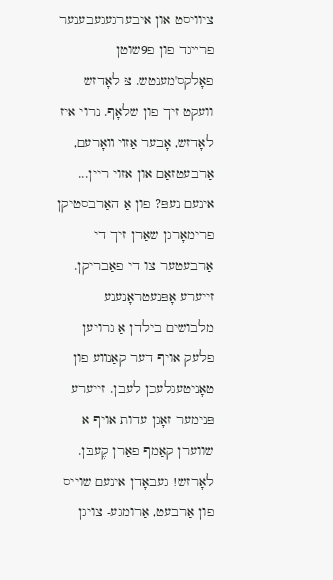ציוויסט און איבערגעגעבענער פרײגד פון פ9שוטן פאָלקס'מענטש. צּ לאָדזש וועקט זיך פון שלאָף. נרוי איז לאָדזש, אָבער אַזױ װאָרעם, אַרבעטזאַם און אזוי ריין... אינעם נעפּ? פון אַ האַרבסטיקן פרימאָרגן שאַרן זיך די אַרבעטער צו די פאַבריקן. זייערע אָפּנעטראָנענע מלבושים בילדן אַ גרויען פלעק אויף דער קאַנװע פון טאָניטעגלעכן לעבן. זייערע פּנימער זאָגן עדות אויף א שווערן קאַמף פאַרן קֶעבּן.
לאָרזש! געבאָדן אינעם שוייס פון אַרבעט, אַרומגע- צויגן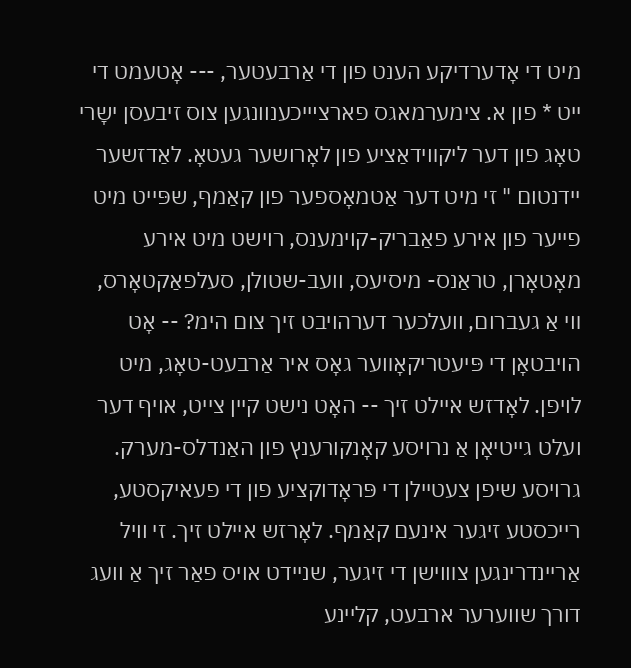מיט די אָדערדיקע הענט פון די אַרבעטער, --- אָטעמט די ייט * פון א. צימערמאגס פארצײיכענוונגען צוס זיבעסן ישָרי טאָג פון דער ליקװידאַציע פון לאָרושער געטאָ. לאַדזשער יידנטום " זי מיט דער אַטמאָספער פון קאַמף, שפּייט מיט פייער פון אירע פאַבריק-קוימענס, רוישט מיט אירע מאָטאָרן, טראַנס- מיסיעס, וועב-שטולן, סעלפאַקטאָרס, װי אַ געברום, וועלכער דערהויבט זיך צום הימ? -- אָט הויבטאָן די פּיעטריקאָװער גאָס איר אַרבעט-טאָג, מיט לויפן. לאָדזש איילט זיך -- האָט נישט קיין צייט, אויף דער ועלט גייטיאָן אַ נרויסע קאָנקורענץ פון האַנדלס-מערק. גרויסע שיפן צעטיילן די פּראָדוקציע פון די פעאיקסטע, רייכסטע זיגער אינעם קאַמף. לאָרזש איילט זיך. זי וויל אַריינדרינגען צװוישן די זיגער, שניידט אויס פאַר זיך אַ וועג דורך שווערער ארבעט, קליינע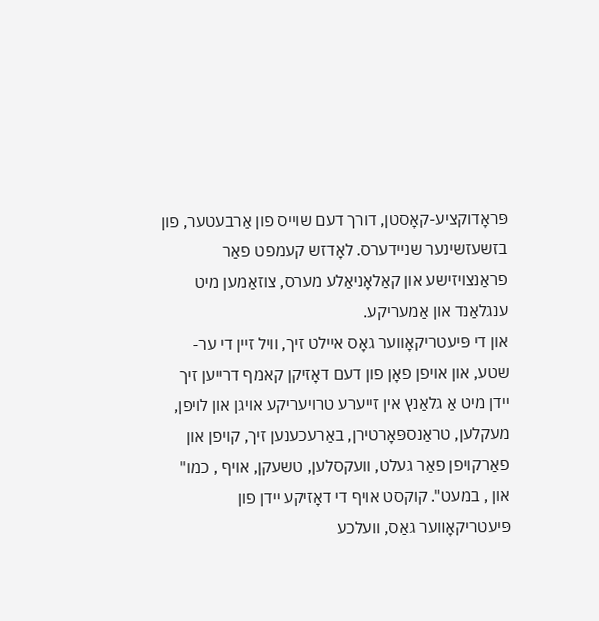פּראָדוקציע-קאָסטן, דורך דעם שוייס פון אַרבעטער, פון בזשעזשינער שניידערס. לאָדזש קעמפט פאַר פראַנצויזישע און קאַלאָניאַלע מערס, צוזאַמען מיט ענגלאַנד און אַמעריקע.
און די פּיעטריקאָווער גאָס איילט זיך, וויל זיין די ער- שטע, און אויפן פאָן פון דעם דאָזיקן קאמף דרייען זיך יידן מיט אַ גלאַנץ אין זייערע טרויעריקע אויגן און לויפן, מעקלען, טראַנספּאָרטירן, באַרעכענען זיך, קויפן און פאַרקויפן פאַר געלט, וועקסלען, טשעקן, אויף , כמו" און , במעט". קוקסט אויף די דאָזיקע יידן פון פּיעטריקאָװער גאַס, וועלכע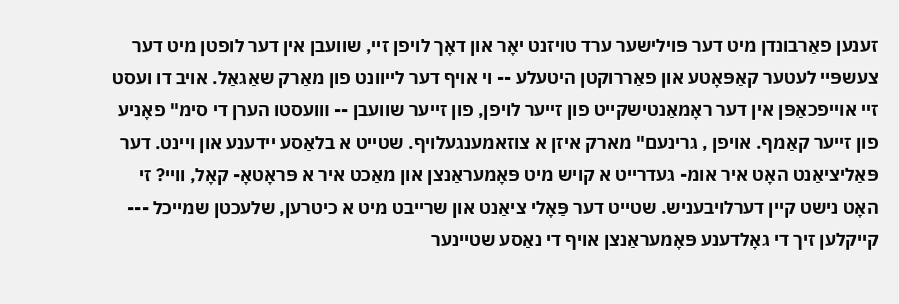זענען פאַרבונדן מיט דער פּוילישער ערד טויזנט יאָר און דאָך לויפן זיי, שוועבן אין דער לופטן מיט דער צעשפּײ לעטער קאַפּאָטע און פאַררוקטן היטעלע -- וי אויף דער לייוונט פון מאַרק שאַגאַל. אויב דו ועסט זיי אױיפכאַפּן אין דער ראָמאַנטישקײט פון זייער לויפן, פון זייער שוועבן -- װועסטו הערן די סימ" פאָניע פון זייער קאַמף. אויפן , גרינעם" מארק איזן א צוזאמענגעלויף. שטייט א בלאַסע יידענע און ויינט. דער פּאַליציאַנט האָט איר אומ- געדרייט א קויש מיט פּאָמעראַנצן און מאַכט איר א פּראָטאָ- קאָל, וויי? זי האָט נישט קיין דערלויבעניש. שטייט דער פַּאָלי ציאַנט און שרייבט מיט א כיטרען, שלעכטן שמייכל --- קייקלען זיך די גאָלדענע פּאָמעראַנצן אויף די נאַסע שטיינער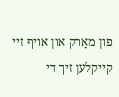פון מאַרק און אויף זיי קייקלען זיך די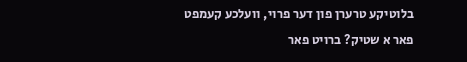בלוטיקע טרערן פון דער פרוי, וועלכע קעמפט פאר א שטיק? ברויט פאר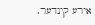אירע קינדער.